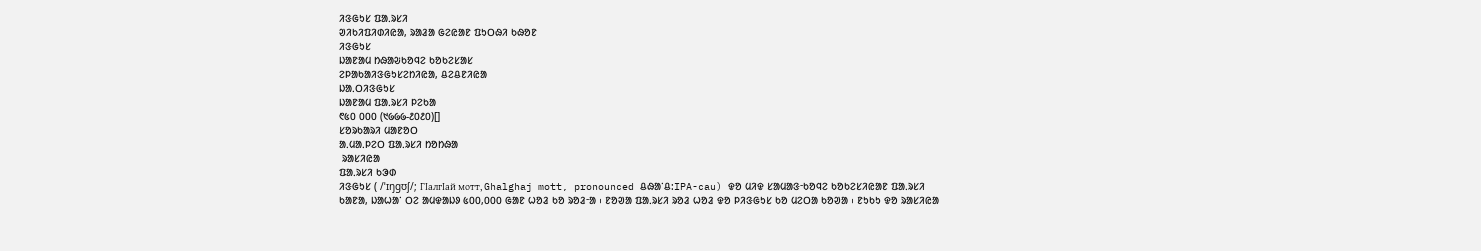ᱤᱝᱜᱩᱥ ᱯᱟᱹᱨᱥᱤ
ᱣᱤᱠᱤᱯᱤᱰᱤᱭᱟ, ᱨᱟᱲᱟ ᱜᱮᱭᱟᱱ ᱯᱩᱛᱷᱤ ᱠᱷᱚᱱ
ᱤᱝᱜᱩᱥ
ᱡᱟᱱᱟᱢ ᱴᱷᱟᱶᱠᱚᱧᱮ ᱠᱚᱠᱮᱥᱟᱥ
ᱮᱞᱟᱠᱟᱤᱝᱜᱩᱥᱮᱴᱤᱭᱟ, ᱪᱮᱪᱱᱤᱭᱟ
ᱡᱟᱹᱛᱤᱝᱜᱩᱥ
ᱡᱟᱱᱟᱢ ᱯᱟᱹᱨᱥᱤ ᱞᱮᱠᱟ
᱖᱕᱐ ᱐᱐᱐ (᱑᱙᱙᱙-᱒᱐᱒᱐)[]
ᱥᱚᱨᱠᱟᱨᱤ ᱢᱟᱱᱚᱛ
ᱟᱹᱢᱟᱹᱞᱮᱛ ᱯᱟᱹᱨᱥᱤ ᱴᱚᱴᱷᱟ
 ᱨᱟᱥᱤᱭᱟ
ᱯᱟᱹᱨᱥᱤ ᱠᱳᱰ
ᱤᱝᱜᱩᱥ ( /ˈɪŋɡʊʃ/; ГӀалгӀай мотт, Ghalghaj mott, pronounced ᱪᱷᱟᱸᱪ:IPA-cau) ᱫᱚ ᱢᱤᱫ ᱥᱟᱢᱟᱝᱼᱠᱚᱧᱮ ᱠᱚᱠᱮᱥᱤᱭᱟᱱ ᱯᱟᱹᱨᱥᱤ ᱠᱟᱱᱟ, ᱡᱟᱦᱟᱸ ᱛᱮ ᱟᱢᱫᱟᱡᱽ ᱕᱐᱐,᱐᱐᱐ ᱜᱟᱱ ᱦᱚᱲ ᱠᱚ ᱨᱚᱲᱼᱟ ᱾ ᱱᱚᱣᱟ ᱯᱟᱹᱨᱥᱤ ᱨᱚᱲ ᱦᱚᱲ ᱫᱚ ᱞᱤᱝᱜᱩᱥ ᱠᱚ ᱢᱮᱛᱟ ᱠᱚᱣᱟ ᱾ ᱱᱩᱠᱩ ᱫᱚ ᱨᱟᱥᱤᱭᱟ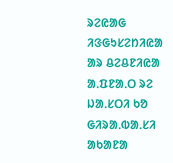ᱨᱮᱭᱟᱜ ᱤᱝᱜᱩᱥᱮᱴᱤᱭᱟ ᱟᱨ ᱪᱮᱪᱱᱤᱭᱟ ᱟᱹᱯᱱᱟᱹᱛ ᱨᱮ ᱡᱟᱹᱥᱛᱤ ᱠᱚ ᱜᱤᱨᱟᱹᱵᱟᱹᱥᱤ ᱟᱠᱟᱱᱟ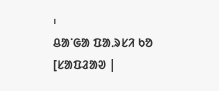᱾
ᱪᱟᱸᱜᱟ ᱯᱟᱹᱨᱥᱤ ᱠᱚ
[ᱥᱟᱯᱲᱟᱣ |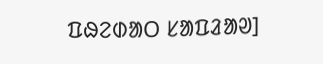ᱯᱷᱮᱰᱟᱛ ᱥᱟᱯᱲᱟᱣ]